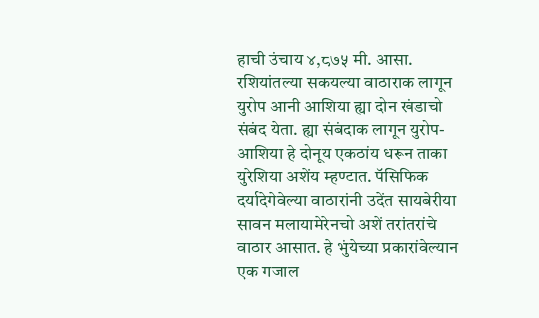हाची उंचाय ४,८७५ मी. आसा. रशियांतल्या सकयल्या वाठाराक लागून युरोप आनी आशिया ह्या दोन खंडाचो संबंद येता. ह्या संबंदाक लागून युरोप-आशिया हे दोनूय एकठांय धरून ताका युरेशिया अशेंय म्हण्टात. पॅसिफिक दर्यादेगेवेल्या वाठारांनी उदेंत सायबेरीया सावन मलायामेरेनचो अशें तरांतरांचे वाठार आसात. हे भुंयेच्या प्रकारांवेल्यान एक गजाल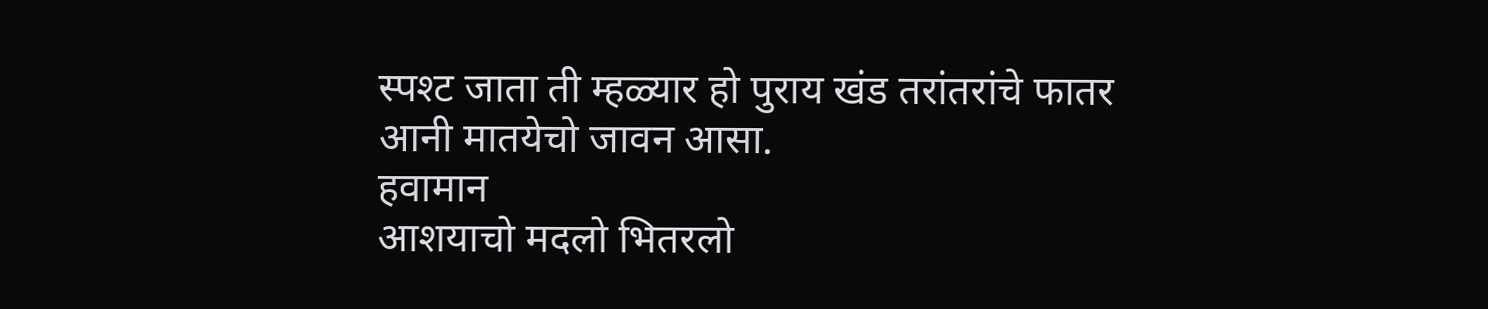स्पश्ट जाता ती म्हळ्यार हो पुराय खंड तरांतरांचे फातर आनी मातयेचो जावन आसा.
हवामान
आशयाचो मदलो भितरलो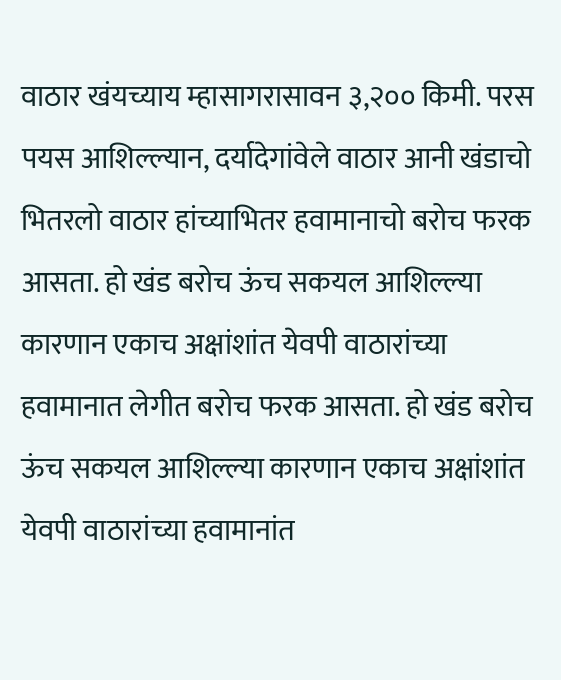वाठार खंयच्याय म्हासागरासावन ३,२०० किमी. परस पयस आशिल्ल्यान, दर्यादेगांवेले वाठार आनी खंडाचो भितरलो वाठार हांच्याभितर हवामानाचो बरोच फरक आसता. हो खंड बरोच ऊंच सकयल आशिल्ल्या कारणान एकाच अक्षांशांत येवपी वाठारांच्या हवामानात लेगीत बरोच फरक आसता. हो खंड बरोच ऊंच सकयल आशिल्ल्या कारणान एकाच अक्षांशांत येवपी वाठारांच्या हवामानांत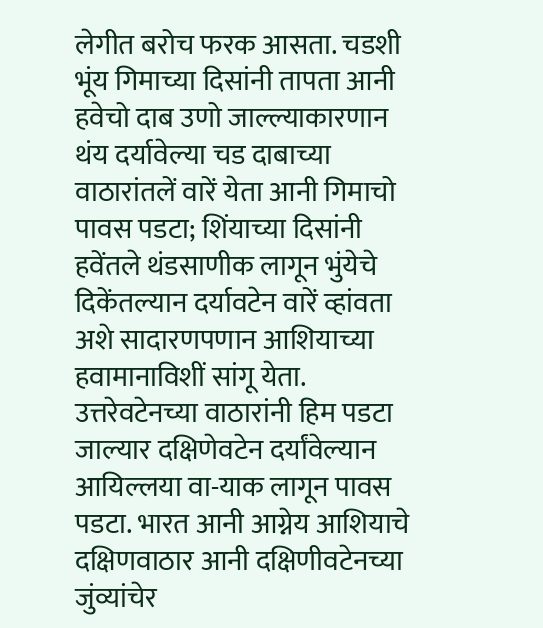लेगीत बरोच फरक आसता. चडशी भूंय गिमाच्या दिसांनी तापता आनी हवेचो दाब उणो जाल्ल्याकारणान थंय दर्यावेल्या चड दाबाच्या वाठारांतलें वारें येता आनी गिमाचो पावस पडटा; शिंयाच्या दिसांनी हवेंतले थंडसाणीक लागून भुंयेचे दिकेंतल्यान दर्यावटेन वारें व्हांवता अशे सादारणपणान आशियाच्या हवामानाविशीं सांगू येता. उत्तरेवटेनच्या वाठारांनी हिम पडटा जाल्यार दक्षिणेवटेन दर्यांवेल्यान आयिल्लया वा-याक लागून पावस पडटा. भारत आनी आग्नेय आशियाचे दक्षिणवाठार आनी दक्षिणीवटेनच्या जुंव्यांचेर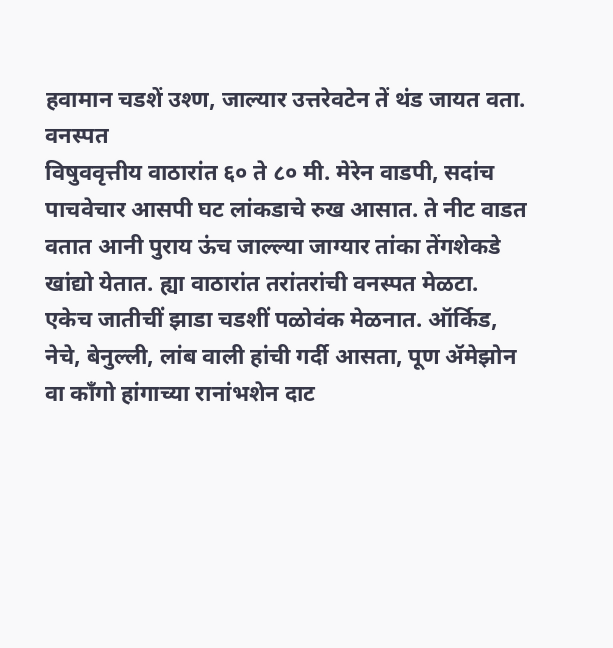हवामान चडशें उश्ण, जाल्यार उत्तरेवटेन तें थंड जायत वता.
वनस्पत
विषुववृत्तीय वाठारांत ६० ते ८० मी. मेरेन वाडपी, सदांच पाचवेचार आसपी घट लांकडाचे रुख आसात. ते नीट वाडत वतात आनी पुराय ऊंच जाल्ल्या जाग्यार तांका तेंगशेकडे खांद्यो येतात. ह्या वाठारांत तरांतरांची वनस्पत मेळटा. एकेच जातीचीं झाडा चडशीं पळोवंक मेळनात. ऑर्किड, नेचे, बेनुल्ली, लांब वाली हांची गर्दी आसता, पूण ॲमेझोन वा काँगो हांगाच्या रानांभशेन दाट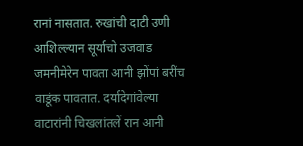रानां नासतात. रुखांची दाटी उणी आशिल्ल्यान सूर्याचो उजवाड जमनीमेरेन पावता आनी झोंपां बरींच वाडूंक पावतात. दर्यादेगांवेल्या वाटारांनी चिखलांतलें रान आनी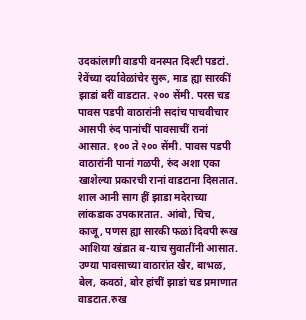उदकांलागी वाडपी वनस्पत दिश्टी पडटां. रेवेंच्या दर्यावेळांचेर सुरू, माड ह्या सारकीं झाडां बरीं वाडटात. २०० सेंमी. परस चड पावस पडपी वाठारांनी सदांच पाचवीचार आसपी रुंद पानांचीं पावसाचीं रानां आसात. १०० ते २०० सेंमी. पावस पडपी वाठारांनी पानां गळपी, रुंद अशा एका खाशेल्या प्रकारची रानां वाडटाना दिसतात. शाल आनी साग हीं झाडा मदेराच्या लांकडाक उपकारतात. आंबो, चिच, काजू, पणस ह्या सारकी फळां दिवपी रूख आशिया खंडात ब-याच सुवातींनी आसात. उण्या पावसाच्या वाठारांत खैर, बाभळ, बेल, कवठां, बोर हांचीं झाडां चड प्रमाणात वाडटात.रुख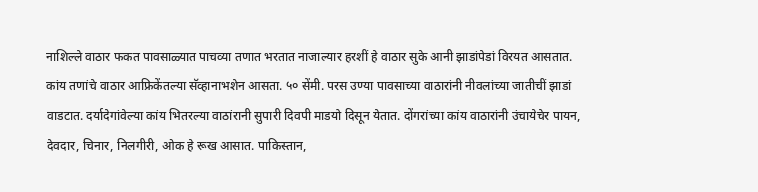नाशिल्ले वाठार फकत पावसाळ्यात पाचव्या तणात भरतात नाजाल्यार हरशीं हे वाठार सुके आनी झाडांपेडां विरयत आसतात. कांय तणांचे वाठार आफ्रिकेंतल्या सॅव्हानाभशेन आसता. ५० सेंमी. परस उण्या पावसाच्या वाठारांनी नीवलांच्या जातीचीं झाडां वाडटात. दर्यादेगांवेल्या कांय भितरल्या वाठांरानी सुपारी दिवपी माडयो दिसून येतात. दोंगरांच्या कांय वाठारांनी उंचायेचेर पायन, देवदार, चिनार, निलगीरी, ओक हे रूख आसात. पाकिस्तान,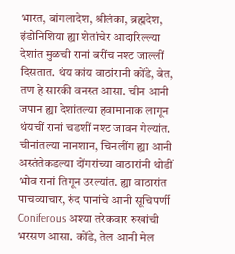भारत, बांगलादेश, श्रीलंका, ब्रह्मदेश, इंडोनिशिया ह्या शेतांचेर आदारिल्ल्या देशांत मुळची रानां बरींच नश्ट जाल्लीं दिसतात. थंय कांय वाठांरानी कोंडे, बेत, तण हे सारकी वनस्त आसा. चीन आनी जपान ह्या देशांतल्या हवामानाक लागून थंयचीं रानां चडशीं नश्ट जावन गेल्यांत. चीनांतल्या नानशान, चिनलींग ह्या आनी अस्तंतेकडल्या दोंगरांच्या वाठारांनी थोडीं भोव रानां तिगून उरल्यांत. ह्या वाठारांत पाचव्याचार, रुंद पानांचे आनी सूचिपर्णी Coniferous अश्या तरेकवार रुखांची भरसण आसा. कोंडे, तेल आनी मेल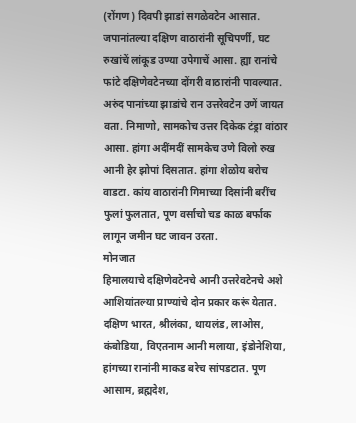(रोंगण) दिवपी झाडां सगळेवटेन आसात. जपानांतल्या दक्षिण वाठारांनी सूचिपर्णी, घट रुखांचें लांकूड उण्या उपेगाचें आसा. ह्या रानांचे फांटे दक्षिणेवटेनच्या दोंगरी वाठारांनी पावल्यात. अरुंद पानांच्या झाडांचे रान उत्तरेवटेन उणें जायत वता. निमाणो, सामकोच उत्तर दिकेक टंड्रा वांठार आसा. हांगा अदींमदीं सामकेच उणे विलो रुख आनी हेर झोपां दिसतात. हांगा शेळोय बरोच वाडटा. कांय वाठारांनी गिमाच्या दिसांनी बरींच फुलां फुलतात, पूण वर्साचो चड काळ बर्फाक लागून जमीन घट जावन उरता.
मोनजात
हिमालयाचे दक्षिणेवटेनचे आनी उत्तरेवटेनचे अशे आशियांतल्या प्राण्यांचे दोन प्रकार करूं येतात. दक्षिण भारत, श्रीलंका, थायलंड, लाओस, कंबोडिया, विएतनाम आनी मलाया, इंडोनेशिया, हांगच्या रानांनी माकड बरेच सांपडटात. पूण आसाम, ब्रह्मदेश,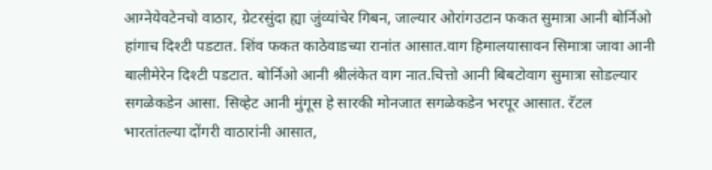आग्नेयेवटेनचो वाठार, ग्रेटरसुंदा ह्या जुंव्यांचेर गिबन, जाल्यार ओरांगउटान फकत सुमात्रा आनी बोर्निओ हांगाच दिश्टी पडटात. शिंव फकत काठेवाडच्या रानांत आसात.वाग हिमालयासावन सिमात्रा जावा आनी बालीमेरेन दिश्टी पडटात. बोर्निओ आनी श्रीलंकेत वाग नात.चित्तो आनी बिबटोवाग सुमात्रा सोडल्यार सगळेकडेन आसा. सिव्हेट आनी मुंगूस हे सारकी मोनजात सगळेकडेन भरपूर आसात. रॅटल भारतांतल्या दोंगरी वाठारांनी आसात,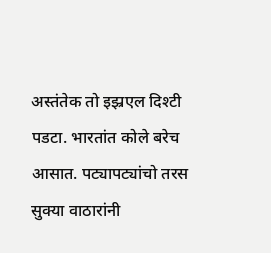अस्तंतेक तो इझ्रएल दिश्टी पडटा. भारतांत कोले बरेच आसात. पट्यापट्यांचो तरस सुक्या वाठारांनी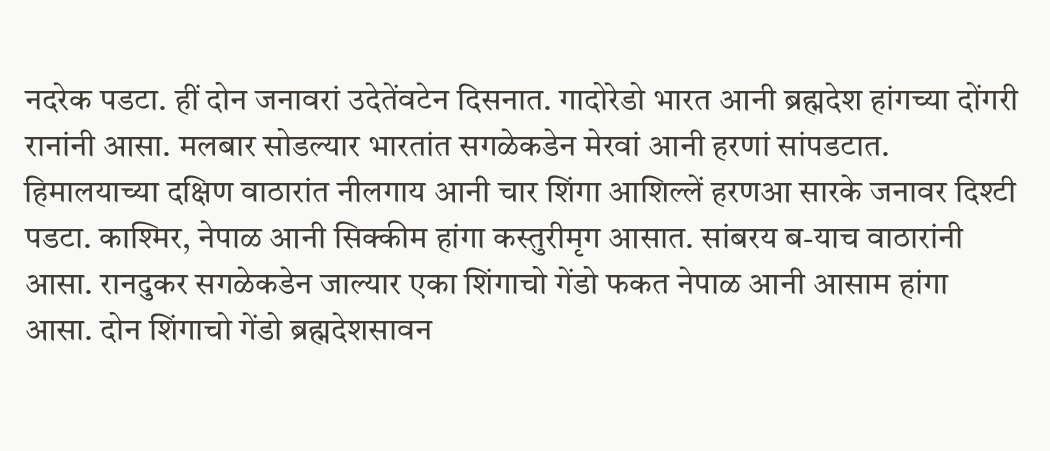नदरेक पडटा. हीं दोन जनावरां उदेतेंवटेन दिसनात. गादोरेडो भारत आनी ब्रह्मदेश हांगच्या दोंगरी रानांनी आसा. मलबार सोडल्यार भारतांत सगळेकडेन मेरवां आनी हरणां सांपडटात. हिमालयाच्या दक्षिण वाठारांत नीलगाय आनी चार शिंगा आशिल्लें हरणआ सारके जनावर दिश्टी पडटा. काश्मिर, नेपाळ आनी सिक्कीम हांगा कस्तुरीमृग आसात. सांबरय ब-याच वाठारांनी आसा. रानदुकर सगळेकडेन जाल्यार एका शिंगाचो गेंडो फकत नेपाळ आनी आसाम हांगा आसा. दोन शिंगाचो गेंडो ब्रह्मदेशसावन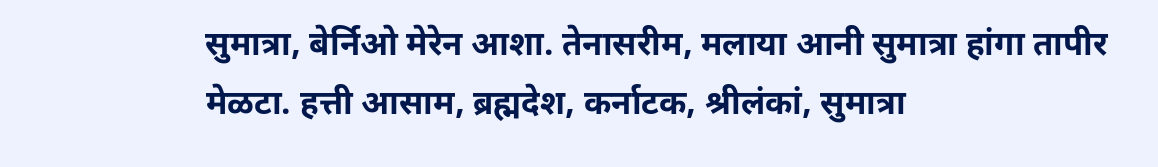सुमात्रा, बेर्निओ मेरेन आशा. तेनासरीम, मलाया आनी सुमात्रा हांगा तापीर मेळटा. हत्ती आसाम, ब्रह्मदेश, कर्नाटक, श्रीलंकां, सुमात्रा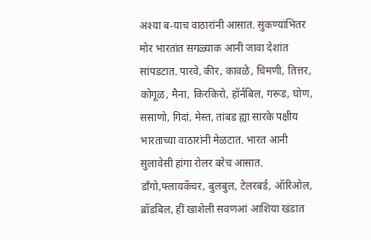अश्या ब-याच वाठारांनी आसात. सुकण्यांभितर मोर भारतांत सगळ्याक आनी जावा देशांत सांपडटात. पारवे, कीर, कावळे, चिमणी, तित्तर, कोगूळ, मैना, किरकिरो, हॉर्नबिल, गरूड, घोण, ससाणो, गिदां, मेस्त, तांबड ह्या सारके पक्षीय भारताच्या वाठारांनी मेळटात. भारत आनी सुलावेसी हांगा रोलर बरेच आसात. डाँगो,फ्लायकॅचर, बुलबुल, टेलरबर्ड, ऑरिओल, ब्रॉडबिल, हीं खाशेली सवणआं आशिया खंडात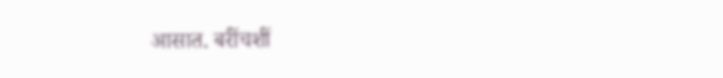आसात. बरींचशीं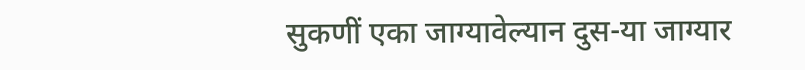सुकणीं एका जाग्यावेल्यान दुस-या जाग्यार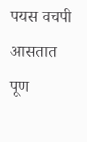पयस वचपी आसतात पूण